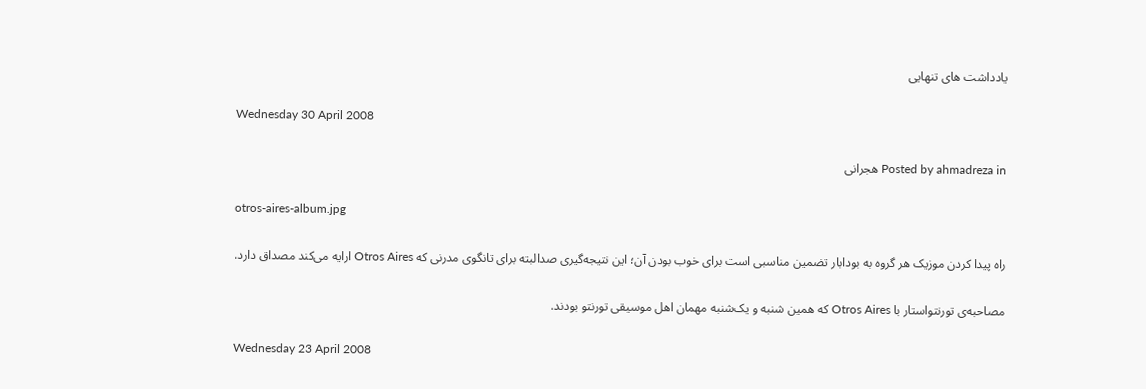یادداشت های تنهایی

Wednesday 30 April 2008

Posted by ahmadreza in هجرانی

otros-aires-album.jpg

راه پیدا کردن موزیک هر گروه به بودابار تضمین مناسبی است برای خوب بودن آن؛ این نتیجه‌گیری صدالبته برای تانگوی مدرنی که Otros Aires ارايه می‌کند مصداق دارد.

مصاحبه‌ی تورنتو‌استار با Otros Aires که همین شنبه و یک‌شنبه مهمان اهل موسیقی تورنتو بودند.

Wednesday 23 April 2008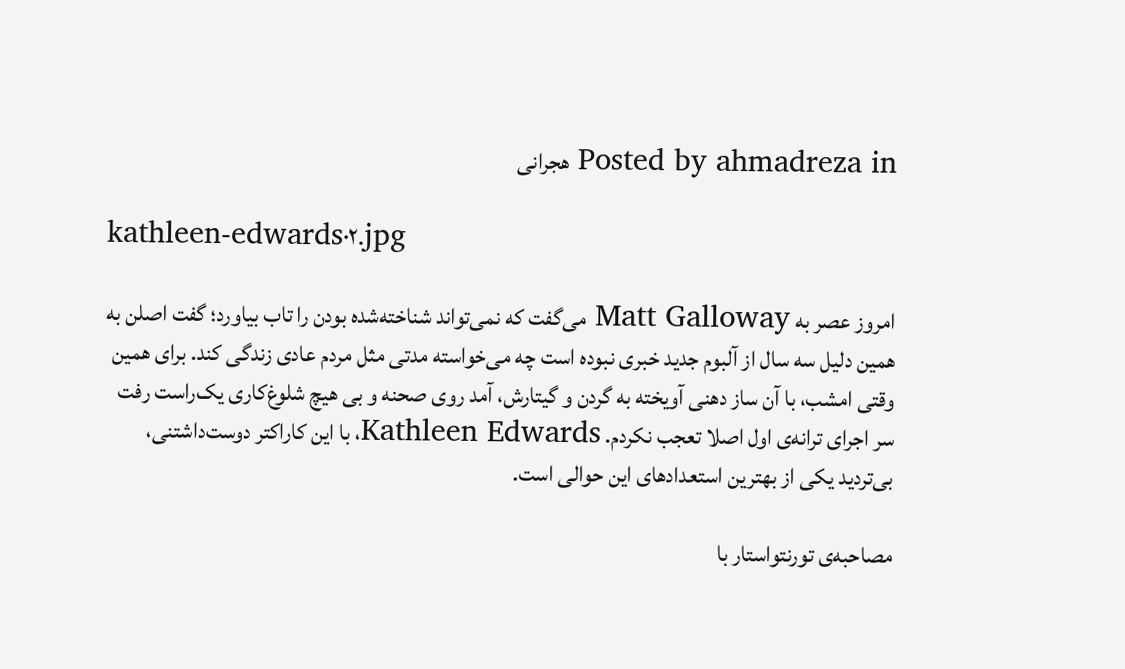Posted by ahmadreza in هجرانی

kathleen-edwards۰۲.jpg

امروز عصر به Matt Galloway می‌گفت که نمی‌تواند شناخته‌شده بودن را تاب بیاورد؛ گفت اصلن به همین دلیل سه سال از آلبوم جدید خبری نبوده است چه می‌خواسته مدتی مثل مردم عادی زندگی کند. برای همین وقتی امشب، با آن ساز دهنی آویخته به گردن و گیتارش، آمد روی صحنه و بی هیچ شلوغ‌کاری یک‌راست رفت سر اجرای ترانه‌ی اول اصلا تعجب نکردم. Kathleen Edwards، با این کاراکتر دوست‌داشتنی، بی‌تردید یکی از بهترین استعداد‌های این حوالی است.

مصاحبه‌ی تورنتو‌استار با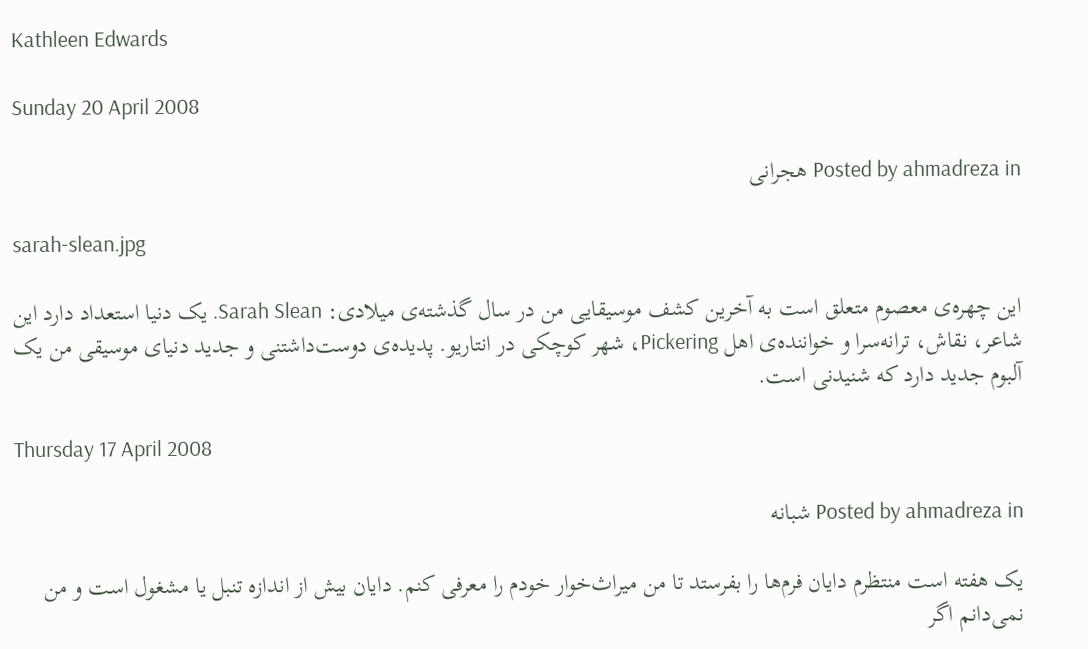Kathleen Edwards

Sunday 20 April 2008

Posted by ahmadreza in هجرانی

sarah-slean.jpg

این چهره‌ی معصوم متعلق است به آخرین کشف موسیقایی من در سال گذشته‌ی میلادی: Sarah Slean. یک دنیا استعداد دارد این شاعر، نقاش، ترانه‌سرا و خواننده‌ی اهل Pickering، شهر کوچکی در انتاریو. پدیده‌ی دوست‌داشتنی و جدید دنیای موسیقی من یک آلبوم جدید دارد که شنیدنی است.

Thursday 17 April 2008

Posted by ahmadreza in شبانه

یک هفته است منتظرم دایان فرم‌ها را بفرستد تا من میراث‌خوار خودم را معرفی کنم. دایان بیش از اندازه تنبل یا مشغول است و من نمی‌دانم اگر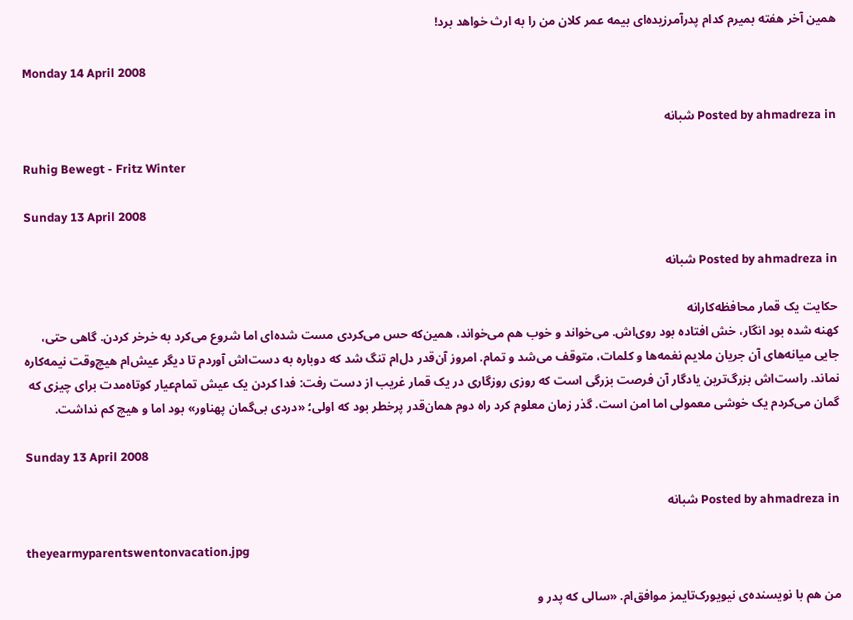همین آخر هفته بمیرم کدام پدرآمرزیده‌ای بیمه عمر کلان من را به ارث خواهد برد!

Monday 14 April 2008

Posted by ahmadreza in شبانه

Ruhig Bewegt - Fritz Winter

Sunday 13 April 2008

Posted by ahmadreza in شبانه

حکایت یک قمار محافظه‌کارانه
کهنه شده بود انگار، خش افتاده بود روی‌اش. می‌خواند و خوب هم می‌خواند، همین‌که حس می‌کردی مست شده‌ای اما شروع می‌کرد به خرخر کردن. گاهی حتی، جایی میانه‌های آن جریان ملایم نغمه‌ها و کلمات، متوقف می‌شد و تمام. امروز آن‌قدر دل‌ام تنگ شد که دوباره به دست‌اش آوردم تا دیگر عیش‌ام هیچ‌وقت نیمه‌کاره نماند. راست‌اش بزرگ‌ترین یادگار آن فرصت بزرگی است که روزی روزگاری در یک قمار غریب از دست رفت: فدا کردن یک عیش تمام‌عیار کوتاه‌مدت برای چیزی که گمان می‌کردم یک خوشی معمولی اما امن است. گذر زمان معلوم کرد راه دوم همان‌قدر پرخطر بود که اولی؛ «دردی بی‌گمان پهناور» بود اما و هیچ کم نداشت.

Sunday 13 April 2008

Posted by ahmadreza in شبانه

theyearmyparentswentonvacation.jpg

من هم با نویسنده‌ی نیویورک‌تایمز موافق‌ام. «سالی که پدر و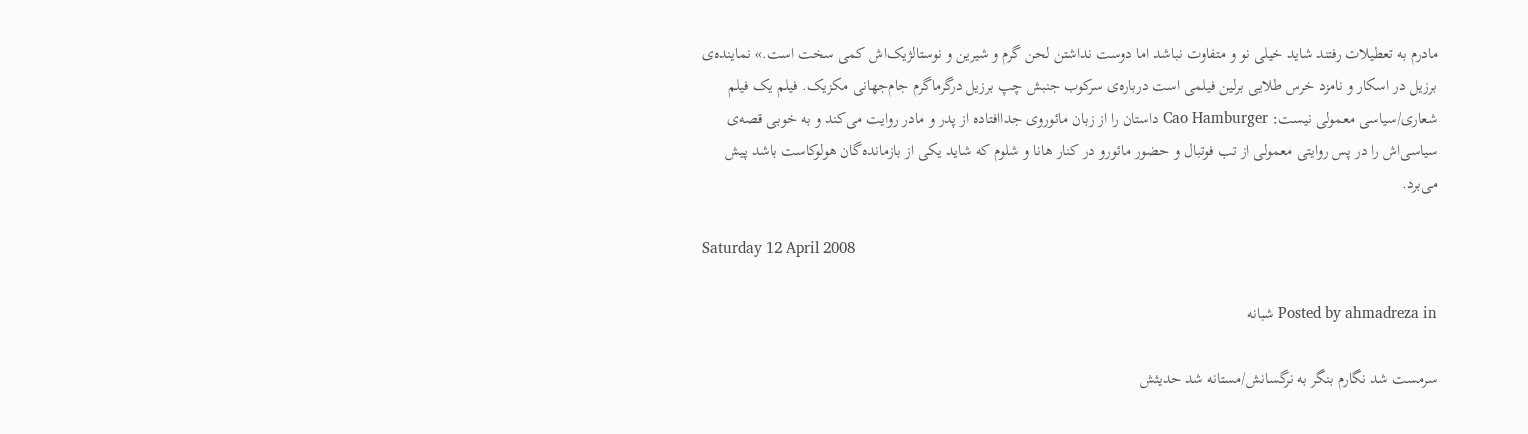مادرم به تعطیلات رفتند شاید خیلی نو و متفاوت نباشد اما دوست نداشتن لحن گرم و شیرین و نوستالژیک‌اش کمی سخت است.» نماینده‌ی برزیل در اسکار و نامزد خرس طلایی برلین فیلمی است درباره‌ی سرکوب جنبش چپ برزیل درگرماگرم جام‌جهانی مکزیک. فیلم یک فیلم شعاری/سیاسی معمولی نیست: Cao Hamburger داستان را از زبان مائوروی جداافتاده از پدر و مادر روایت می‌کند و به خوبی قصه‌ی سیاسی‌اش را در پس روایتی معمولی از تب فوتبال و حضور مائورو در کنار هانا و شلوم که شاید یکی از بازمانده‌گان هولوکاست باشد پیش می‌برد.

Saturday 12 April 2008

Posted by ahmadreza in شبانه

سرمست شد نگارم بنگر به نرگسانش/مستانه شد حدیثش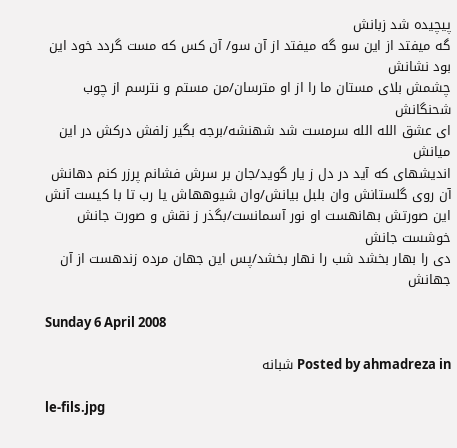پیچیده شد زبانش
گه میفتد از این سو گه میفتد از آن سو/ آن کس که مست گردد خود این بود نشانش
چشمش بلای مستان ما را از او مترسان/من مستم و نترسم از چوب شحنگانش
ای عشق الله الله سرمست شد شهنشه/برجه بگیر زلفش درکش در این میانش
اندیشهای که آید در دل ز یار گوید/جان بر سرش فشانم پرزر کنم دهانش
آن روی گلستانش وان بلبل بیانش/وان شیوههاش یا رب تا با کیست آنش
این صورتش بهانهست او نور آسمانست/بگذر ز نقش و صورت جانش خوشست جانش
دی را بهار بخشد شب را نهار بخشد/پس این جهان مرده زندهست از آن جهانش

Sunday 6 April 2008

Posted by ahmadreza in شبانه

le-fils.jpg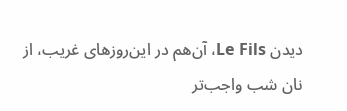دیدن Le Fils، آن‌هم در این‌روزهای غریب، از نان شب واجب‌تر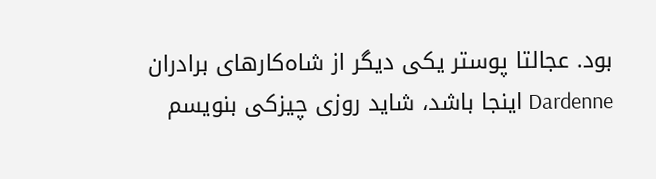بود. عجالتا پوستر یکی دیگر از شاه‌کارهای برادران Dardenne اینجا باشد، شاید روزی چیزکی بنویسم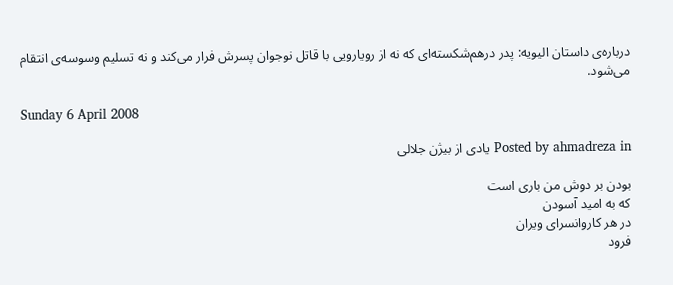درباره‌ی داستان الیویه: پدر درهم‌شکسته‌ای که نه از رویارویی با قاتل نوجوان پسرش فرار می‌کند و نه تسلیم وسوسه‌ی انتقام می‌شود.

Sunday 6 April 2008

Posted by ahmadreza in یادی از بیژن جلالی

بودن بر دوش من باری است
که به امید آسودن
در هر کاروانسرای ویران
فرود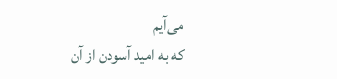می‌آیم
که به امید آسودن از آن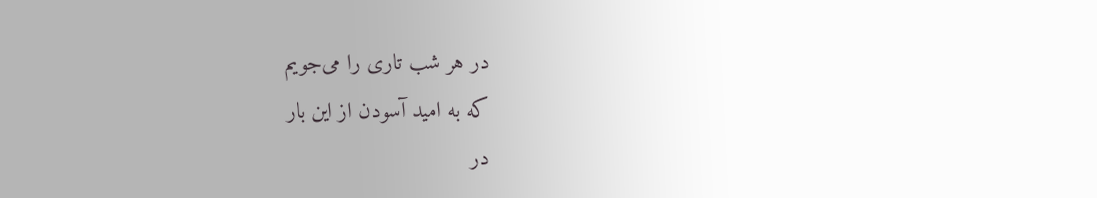در هر شب تاری را می‌جویم
که به امید آسودن از این بار
در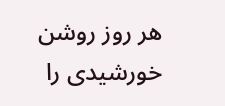هر روز روشن
خورشیدی را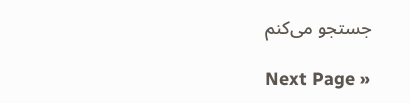جستجو می‌کنم

Next Page »